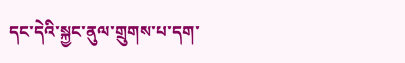དང་དེའི་སྐྱང་ནུལ་གྲུགས་པ་དག་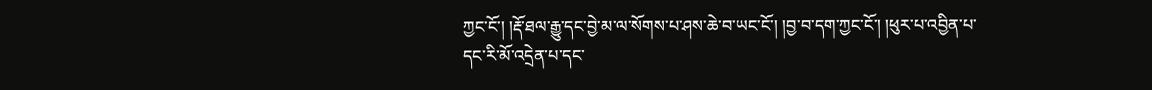ཀྱང་ངོ་། །རྡོ་ཐལ་རྒྱུ་དང་བྱེ་མ་ལ་སོགས་པ་ཤས་ཆེ་བ་ཡང་ངོ་། །བྱ་བ་དག་ཀྱང་ངོ་། །ཕུར་པ་འབྱིན་པ་དང་རི་མོ་འདྲེན་པ་དང་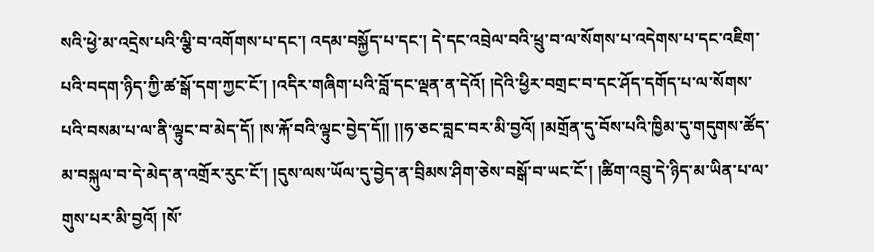སའི་ཕྱེ་མ་འདྲེས་པའི་ལྕི་བ་འགོགས་པ་དང་། འདམ་བསྐྱོད་པ་དང་། དེ་དང་འབྲེལ་བའི་ཕྲུ་བ་ལ་སོགས་པ་འདེགས་པ་དང་འཇིག་པའི་བདག་ཉིད་ཀྱི་ཚ་སྒོ་དག་ཀྱང་ངོ་། །འདིར་གཞིག་པའི་བློ་དང་ལྡན་ན་དེའོ། །དེའི་ཕྱིར་བགྲང་བ་དང་ཤོད་དགོད་པ་ལ་སོགས་པའི་བསམ་པ་ལ་ནི་ལྟུང་བ་མེད་དོ། །ས་རྐོ་བའི་ལྟུང་བྱེད་དོ།། །།ཧ་ཅང་བླང་བར་མི་བྱའོ། །མགྲོན་དུ་བོས་པའི་ཁྱིམ་དུ་གདུགས་ཚོད་མ་བསྐུལ་བ་དེ་མེད་ན་འགྲོར་རུང་ངོ་། །དུས་ལས་ཡོལ་དུ་བྱེད་ན་བྲིམས་ཤིག་ཅེས་བསྒོ་བ་ཡང་ངོ་། །ཚིག་འབྲུ་དེ་ཉིད་མ་ཡིན་པ་ལ་གུས་པར་མི་བྱའོ། །སོ་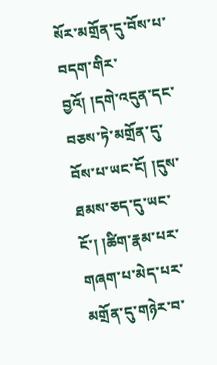སོར་མགྲོན་དུ་བོས་པ་བདག་གིར་བྱའོ། །དགེ་འདུན་དང་བཅས་ཏེ་མགྲོན་དུ་བོས་པ་ཡང་ངོ། །དུས་ཐམས་ཅད་དུ་ཡང་ངོ་། །ཚིག་རྣམ་པར་གཞག་པ་མེད་པར་མགྲོན་དུ་གཉེར་བ་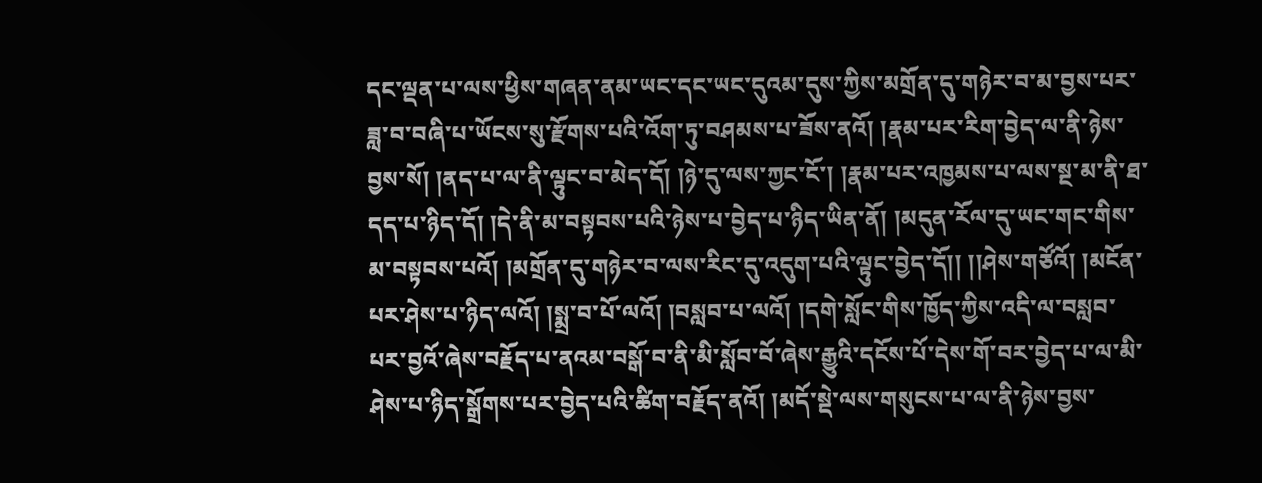དང་ལྡན་པ་ལས་ཕྱིས་གཞན་ནམ་ཡང་དང་ཡང་དུའམ་དུས་ཀྱིས་མགྲོན་དུ་གཉེར་བ་མ་བྱས་པར་ཟླ་བ་བཞི་པ་ཡོངས་སུ་རྫོགས་པའི་འོག་ཏུ་བཤམས་པ་ཟོས་ནའོ། །རྣམ་པར་རིག་བྱེད་ལ་ནི་ཉེས་བྱས་སོ། །ནད་པ་ལ་ནི་ལྟུང་བ་མེད་དོ། །ཉེ་དུ་ལས་ཀྱང་ངོ་། །རྣམ་པར་འཁྱམས་པ་ལས་སྔ་མ་ནི་ཐ་དད་པ་ཉིད་དོ། །དེ་ནི་མ་བསྟབས་པའི་ཉེས་པ་བྱེད་པ་ཉིད་ཡིན་ནོ། །མདུན་རོལ་དུ་ཡང་གང་གིས་མ་བསྟབས་པའོ། །མགྲོན་དུ་གཉེར་བ་ལས་རིང་དུ་འདུག་པའི་ལྟུང་བྱེད་དོ།། །།ཤེས་གཙོའོ། །མངོན་པར་ཤེས་པ་ཉིད་ལའོ། །སྨྲ་བ་པོ་ལའོ། །བསླབ་པ་ལའོ། །དགེ་སློང་གིས་ཁྱོད་ཀྱིས་འདི་ལ་བསླབ་པར་བྱའོ་ཞེས་བརྗོད་པ་ནའམ་བསྒོ་བ་ནི་མི་སློབ་བོ་ཞེས་རྒྱུའི་དངོས་པོ་དེས་གོ་བར་བྱེད་པ་ལ་མི་ཤེས་པ་ཉིད་སྒྲོགས་པར་བྱེད་པའི་ཚིག་བརྗོད་ནའོ། །མདོ་སྡེ་ལས་གསུངས་པ་ལ་ནི་ཉེས་བྱས་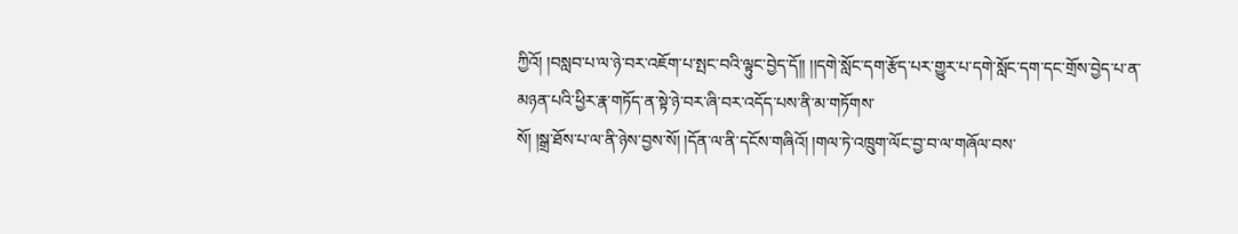ཀྱིའོ། །བསླབ་པ་ལ་ཉེ་བར་འཇོག་པ་སྤང་བའི་ལྟུང་བྱེད་དོ།། །།དགེ་སློང་དག་རྩོད་པར་གྱུར་པ་དགེ་སློང་དག་དང་གྲོས་བྱེད་པ་ན་མཉན་པའི་ཕྱིར་རྣ་གཏོད་ན་སྟེ་ཉེ་བར་ཞི་བར་འདོད་པས་ནི་མ་གཏོགས་
སོ། །སྒྲ་ཐོས་པ་ལ་ནི་ཉེས་བྱས་སོ། །དོན་ལ་ནི་དངོས་གཞིའོ། །གལ་ཏེ་འཁྲུག་ལོང་བྱ་བ་ལ་གཞོལ་བས་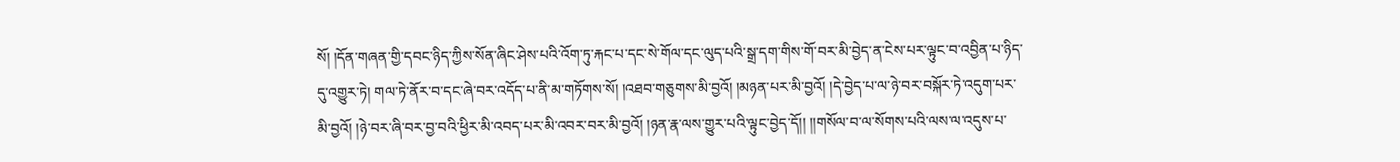སོ། །དོན་གཞན་གྱི་དབང་ཉིད་ཀྱིས་སོན་ཞིང་ཤེས་པའི་འོག་ཏུ་རྐང་པ་དང་སེ་གོལ་དང་ལུད་པའི་སྒྲ་དག་གིས་གོ་བར་མི་བྱེད་ན་ངེས་པར་ལྟུང་བ་འབྱིན་པ་ཉིད་དུ་འགྱུར་ཏེ། གལ་ཏེ་ནོར་བ་དང་ཞེ་བར་འདོད་པ་ནི་མ་གཏོགས་སོ། །འཐབ་གཅུགས་མི་བྱའོ། །མཉན་པར་མི་བྱའོ། །དེ་བྱེད་པ་ལ་ཉེ་བར་བསྐོར་ཏེ་འདུག་པར་མི་བྱའོ། །ཉེ་བར་ཞི་བར་བྱ་བའི་ཕྱིར་མི་འབད་པར་མི་འབར་བར་མི་བྱའོ། །ཉན་རྣ་ལས་གྱུར་པའི་ལྟུང་བྱེད་དོ།། །།གསོལ་བ་ལ་སོགས་པའི་ལས་ལ་འདུས་པ་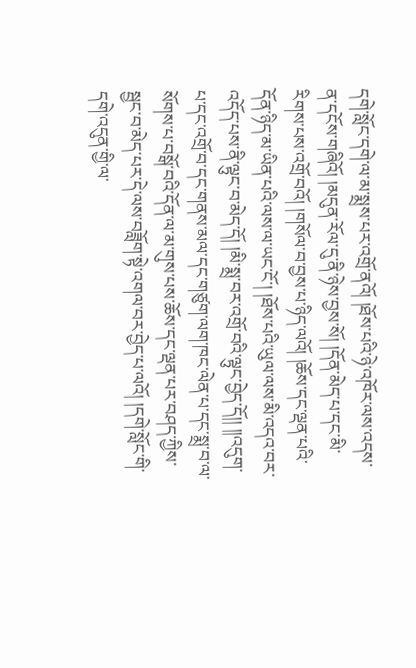དགེ་སློང་དགེ་ལ་མ་སྨྲས་པར་འགྲོ་ནའོ། །ཐོས་པའི་ཉེ་འཁོར་ལས་འདས་ན་དངོས་གཞིའོ། །མདུན་རོལ་དུ་ནི་ཉེས་བྱས་སོ། །དོན་མེད་པ་དང་མི་རིགས་པས་འགྲོ་བའོ། །གསོལ་བ་བྱས་པ་ཉིད་ལའོ། །ཆོས་དང་ལྡན་པའི་དོན་ཉིད་མ་ཡིན་པའི་ལས་ལ་ཡང་ངོ་། །ཐོས་པའི་ཡུལ་ལས་མི་འདའ་བར་འདོད་པས་ནི་ལྟུང་བ་མེད་དོ། །མི་སྨྲ་བར་འགྲོ་བའི་ལྟུང་བྱེད་དོ།། །།འདུག་པ་དང་འགྲོ་བ་དང་གནས་མལ་དང་གཙུག་ལག་ཁང་ལེན་པ་དང་སྨྲ་བ་ལ་སོགས་པ་བསྒོ་བའི་དོན་ལ་མ་གུས་པས་ཆོས་དང་ལྡན་པར་བཤད་ཀྱིས་སྦྱང་བ་མེད་པར་དེ་ལས་བཟློག་སྟེ་འགལ་བར་བྱེད་པ་ལའོ། །དགེ་སློང་གི་དགེ་འདུན་གྱི་ལ་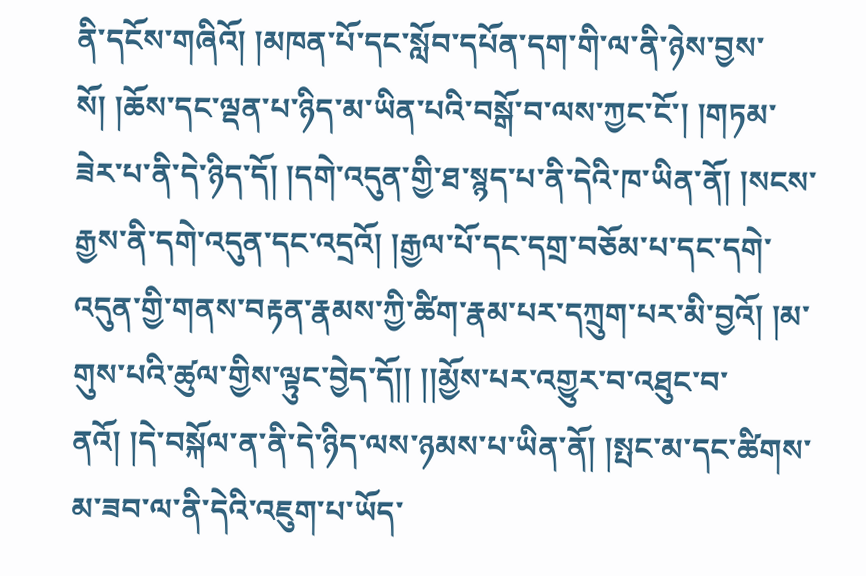ནི་དངོས་གཞིའོ། །མཁན་པོ་དང་སློབ་དཔོན་དག་གི་ལ་ནི་ཉེས་བྱས་སོ། །ཆོས་དང་ལྡན་པ་ཉིད་མ་ཡིན་པའི་བསྒོ་བ་ལས་ཀྱང་ངོ་། །གཏམ་ཟེར་པ་ནི་དེ་ཉིད་དོ། །དགེ་འདུན་གྱི་ཐ་སྙད་པ་ནི་དེའི་ཁ་ཡིན་ནོ། །སངས་རྒྱས་ནི་དགེ་འདུན་དང་འདྲའོ། །རྒྱལ་པོ་དང་དགྲ་བཅོམ་པ་དང་དགེ་འདུན་གྱི་གནས་བརྟན་རྣམས་ཀྱི་ཚིག་རྣམ་པར་དཀྲུག་པར་མི་བྱའོ། །མ་གུས་པའི་ཚུལ་གྱིས་ལྟུང་བྱེད་དོ།། །།མྱོས་པར་འགྱུར་བ་འཐུང་བ་ནའོ། །དེ་བསྐོལ་ན་ནི་དེ་ཉིད་ལས་ཉམས་པ་ཡིན་ནོ། །སྤང་མ་དང་ཚིགས་མ་ཟབ་ལ་ནི་དེའི་འཇུག་པ་ཡོད་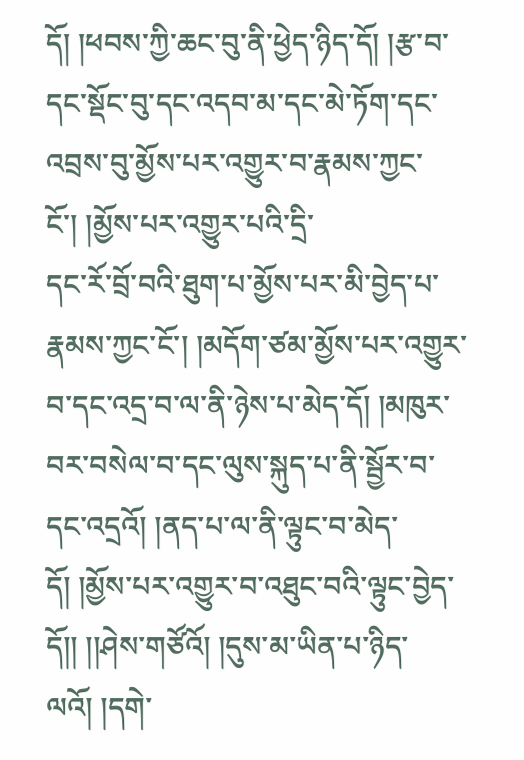དོ། །ཕབས་ཀྱི་ཆང་བུ་ནི་ཕྱེད་ཉིད་དོ། །རྩ་བ་དང་སྡོང་བུ་དང་འདབ་མ་དང་མེ་ཏོག་དང་འབྲས་བུ་མྱོས་པར་འགྱུར་བ་རྣམས་ཀྱང་ངོ་། །མྱོས་པར་འགྱུར་པའི་དྲི་
དང་རོ་བྲོ་བའི་ཐུག་པ་མྱོས་པར་མི་བྱེད་པ་རྣམས་ཀྱང་ངོ་། །མདོག་ཙམ་མྱོས་པར་འགྱུར་བ་དང་འདྲ་བ་ལ་ནི་ཉེས་པ་མེད་དོ། །མཁུར་བར་བསེལ་བ་དང་ལུས་སྐུད་པ་ནི་སྦྱོར་བ་དང་འདྲའོ། །ནད་པ་ལ་ནི་ལྟུང་བ་མེད་དོ། །མྱོས་པར་འགྱུར་བ་འཐུང་བའི་ལྟུང་བྱེད་དོ།། །།ཤེས་གཙོའོ། །དུས་མ་ཡིན་པ་ཉིད་ལའོ། །དགེ་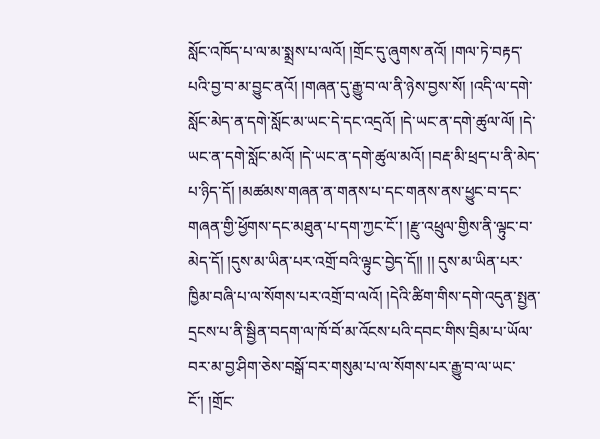སློང་འཁོད་པ་ལ་མ་སྨྲས་པ་ལའོ། །གྲོང་དུ་ཞུགས་ནའོ། །གལ་ཏེ་བརྟད་པའི་བྱ་བ་མ་བྱུང་ནའོ། །གཞན་དུ་རྒྱུ་བ་ལ་ནི་ཉེས་བྱས་སོ། །འདི་ལ་དགེ་སློང་མེད་ན་དགེ་སློང་མ་ཡང་དེ་དང་འདྲའོ། །དེ་ཡང་ན་དགེ་ཚུལ་ལོ། །དེ་ཡང་ན་དགེ་སློང་མའོ། །དེ་ཡང་ན་དགེ་ཚུལ་མའོ། །བརྡ་མི་ཕྲད་པ་ནི་མེད་པ་ཉིད་དོ། །མཚམས་གཞན་ན་གནས་པ་དང་གནས་ནས་ཕྱུང་བ་དང་གཞན་གྱི་ཕྱོགས་དང་མཐུན་པ་དག་ཀྱང་ངོ་། །རྫུ་འཕྲུལ་གྱིས་ནི་ལྟུང་བ་མེད་དོ། །དུས་མ་ཡིན་པར་འགྲོ་བའི་ལྟུང་བྱེད་དོ།། །། དུས་མ་ཡིན་པར་ཁྱིམ་བཞི་པ་ལ་སོགས་པར་འགྲོ་བ་ལའོ། །དེའི་ཚིག་གིས་དགེ་འདུན་སྤྱན་དྲངས་པ་ནི་སྦྱིན་བདག་ལ་ཁོ་བོ་མ་འོངས་པའི་དབང་གིས་བྲིམ་པ་ཡོལ་བར་མ་བྱ་ཤིག་ཅེས་བསྒོ་བར་གསུམ་པ་ལ་སོགས་པར་རྒྱུ་བ་ལ་ཡང་ངོ་། །གྲོང་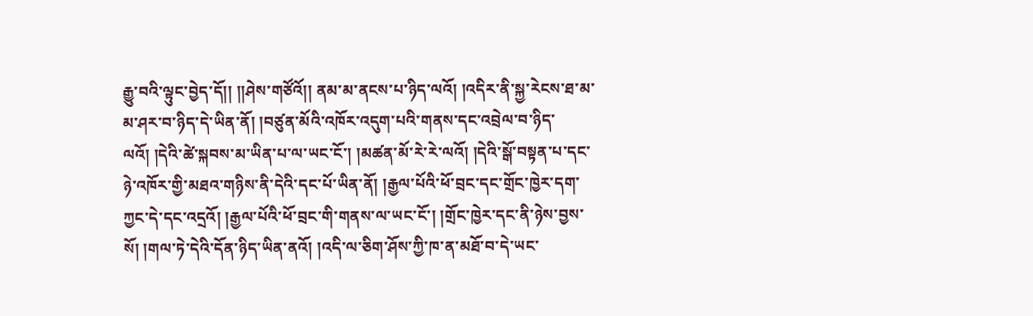རྒྱུ་བའི་ལྟུང་བྱེད་དོ།། །།ཤེས་གཙོའོ།། ནམ་མ་ནངས་པ་ཉིད་ལའོ། །འདིར་ནི་སྐྱ་རེངས་ཐ་མ་མ་ཤར་བ་ཉིད་དེ་ཡིན་ནོ། །བཙུན་མོའི་འཁོར་འདུག་པའི་གནས་དང་འབྲེལ་བ་ཉིད་ལའོ། །དེའི་ཚེ་སྐབས་མ་ཡིན་པ་ལ་ཡང་ངོ་། །མཚན་མོ་རེ་རེ་ལའོ། །དེའི་སྒོ་བསྟན་པ་དང་ཉེ་འཁོར་གྱི་མཐའ་གཉིས་ནི་དེའི་དང་པོ་ཡིན་ནོ། །རྒྱལ་པོའི་ཕོ་བྲང་དང་གྲོང་ཁྱེར་དག་ཀྱང་དེ་དང་འདྲའོ། །རྒྱལ་པོའི་ཕོ་བྲང་གི་གནས་ལ་ཡང་ངོ་། །གྲོང་ཁྱེར་དང་ནི་ཉེས་བྱས་སོ། །གལ་ཏེ་དེའི་དོན་ཉིད་ཡིན་ནའོ། །འདི་ལ་ཅིག་ཤོས་ཀྱི་ཁ་ན་མཐོ་བ་དེ་ཡང་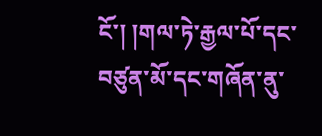ངོ་། །གལ་ཏེ་རྒྱལ་པོ་དང་བཙུན་མོ་དང་གཞོན་ནུ་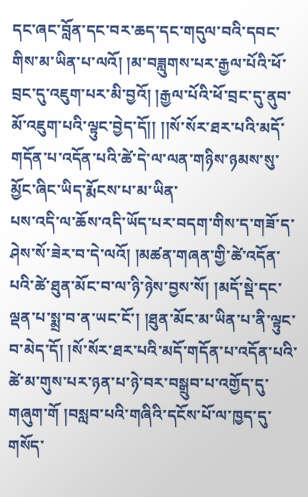དང་ཞང་བློན་དང་བར་ཆད་དང་གདུལ་བའི་དབང་གིས་མ་ཡིན་པ་ལའོ། །མ་བཟླུགས་པར་རྒྱལ་པོའི་ཕོ་བྲང་དུ་འཇུག་པར་མི་བྱའོ། །རྒྱལ་པོའི་ཕོ་བྲང་དུ་ནུབ་མོ་འཇུག་པའི་ལྟུང་བྱེད་དོ།། །།སོ་སོར་ཐར་པའི་མདོ་གདོན་པ་འདོན་པའི་ཚེ་དེ་ལ་ལན་གཉིས་ཉམས་སུ་མྱོང་ཞིང་ཡིད་རྨོངས་པ་མ་ཡིན་
པས་འདི་ལ་ཆོས་འདི་ཡོད་པར་བདག་གིས་ད་གཟོ་ད་ཤེས་སོ་ཟེར་བ་དེ་ལའོ། །མཚན་གཞན་གྱི་ཚེ་འདོན་པའི་ཚེ་ཐུན་མོང་བ་ལ་ཉི་ཉེས་བྱས་སོ། །མདོ་སྡེ་དང་ལྡན་པ་སྨྲ་བ་ན་ཡང་ངོ་། །ཐུན་མོང་མ་ཡིན་པ་ནི་ལྟུང་བ་མེད་དོ། །སོ་སོར་ཐར་པའི་མདོ་གདོན་པ་འདོན་པའི་ཚེ་མ་གུས་པར་ཉན་པ་ཉེ་བར་བསྒྲུབ་པ་འགྱོད་དུ་གཞུག་གོ །བསླབ་པའི་གཞིའི་དངོས་པོ་ལ་ཁྱད་དུ་གསོད་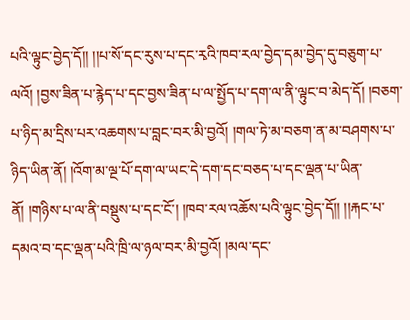པའི་ལྟུང་བྱེད་དོ།། །།པ་སོ་དང་རུས་པ་དང་རྭའི་ཁབ་རལ་བྱེད་དམ་བྱེད་དུ་བཅུག་པ་ལའོ། །བྱས་ཟིན་པ་རྙེད་པ་དང་བྱས་ཟིན་པ་ལ་སྤྱོད་པ་དག་ལ་ནི་ལྟུང་བ་མེད་དོ། །བཅག་པ་ཉིད་མ་དྲིས་པར་འཆགས་པ་བླང་བར་མི་བྱའོ། །གལ་ཏེ་མ་བཅག་ན་མ་བཤགས་པ་ཉིད་ཡིན་ནོ། །འོག་མ་ལྔ་པོ་དག་ལ་ཡང་དེ་དག་དང་བཅད་པ་དང་ལྡན་པ་ཡིན་ནོ། །གཉིས་པ་ལ་ནི་བསྡུས་པ་དང་ངོ་། །ཁབ་རལ་འཆོས་པའི་ལྟུང་བྱེད་དོ།། །།རྐང་པ་དམའ་བ་དང་ལྡན་པའི་ཁྲི་ལ་ཉལ་བར་མི་བྱའོ། །མལ་དང་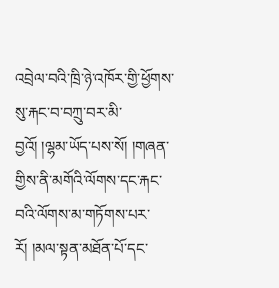འབྲེལ་བའི་ཁྲི་ཉེ་འཁོར་གྱི་ཕྱོགས་སུ་རྐང་བ་བཀྲུ་བར་མི་བྱའོ། །ལྷམ་ཡོད་པས་སོ། །གཞན་གྱིས་ནི་མགོའི་ལོགས་དང་རྐང་བའི་ལོགས་མ་གཏོགས་པར་རོ། །མལ་སྟན་མཐོན་པོ་དང་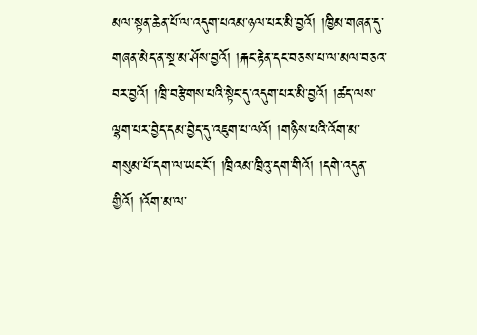མལ་སྟན་ཆེན་པོ་ལ་འདུག་པའམ་ཉལ་པར་མི་བྱའོ། །ཁྱིམ་གཞན་དུ་གཞན་མེད་ན་སྔ་མ་ཤོས་བྱའོ། །རྐང་རྟེན་དང་བཅས་པ་ལ་མལ་བཅའ་བར་བྱའོ། །ཁྲི་བརྩེགས་པའི་སྟེང་དུ་འདུག་པར་མི་བྱའོ། །ཚད་ལས་ལྷག་པར་བྱེད་དམ་བྱེད་དུ་འཇུག་པ་ལའོ། །གཉིས་པའི་འོག་མ་གསུམ་པོ་དག་ལ་ཡང་ངོ་། །ཁྲིའམ་ཁྲིའུ་དག་གིའོ། །དགེ་འདུན་གྱིའོ། །འོག་མ་ལ་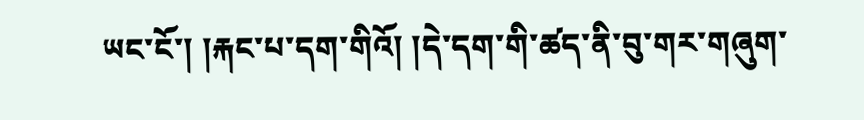ཡང་ངོ་། །རྐང་པ་དག་གིའོ། །དེ་དག་གི་ཚད་ནི་བུ་གར་གཞུག་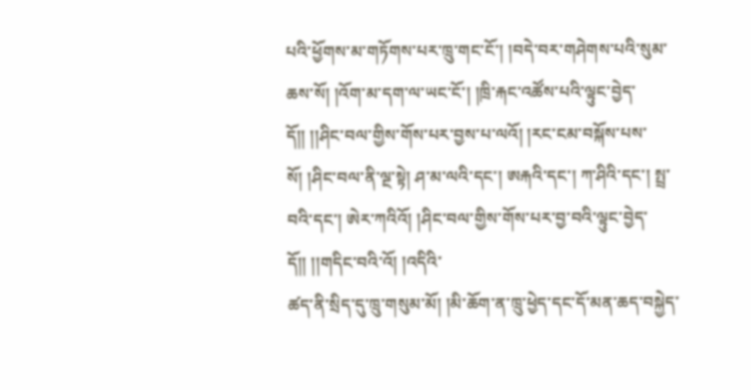པའི་ཕྱོགས་མ་གཏོགས་པར་ཁྲུ་གང་ངོ་། །བདེ་བར་གཤེགས་པའི་སུམ་ཆས་སོ། །འོག་མ་དག་ལ་ཡང་ངོ་། །ཁྲི་རྐང་འཚོས་པའི་ལྟུང་བྱེད་དོ།། །།ཤིང་བལ་གྱིས་གོས་པར་བྱས་པ་ལའོ། །རང་ངམ་བསྐོས་པས་སོ། །ཤིང་བལ་ནི་ལྔ་སྟེ། ཤ་མ་ལའི་དང་། ཨརྐའི་དང་། ཀ་ཤིའི་དང་། སྤྲ་བའི་དང་། ཨེར་ཀའིའོ། །ཤིང་བལ་གྱིས་གོས་པར་བྱ་བའི་ལྟུང་བྱེད་དོ།། །།གདིང་བའི་འོ། །འདིའི་
ཚད་ནི་སྲིད་དུ་ཁྲུ་གསུམ་མོ། །མི་ཆོག་ན་ཁྲུ་ཕྱེད་དང་དོ་མན་ཆད་བསྐྱེད་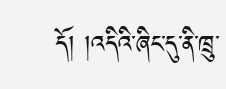དོ། །འདིའི་ཞིང་དུ་ནི་ཁྲུ་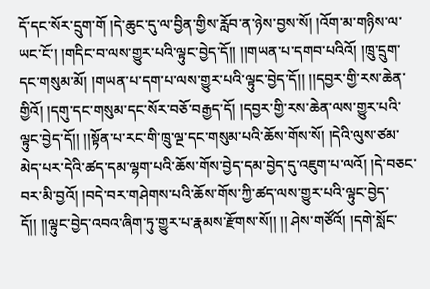དོ་དང་སོར་དྲུག་གོ །དེ་ཆུང་དུ་ལ་བྱིན་གྱིས་རློབ་ན་ཉེས་བྱས་སོ། །འོག་མ་གཉིས་ལ་ཡང་ངོ་། །གདིང་བ་ལས་གྱུར་པའི་ལྟུང་བྱེད་དོ།། །།གཡན་པ་དགབ་པའིའོ། །ཁྲུ་དྲུག་དང་གསུམ་མོ། །གཡན་པ་དག་པ་ལས་གྱུར་པའི་ལྟུང་བྱེད་དོ།། །།དབྱར་གྱི་རས་ཆེན་གྱིའོ། །དགུ་དང་གསུམ་དང་སོར་བཅོ་བརྒྱད་དོ། །དབྱར་གྱི་རས་ཆེན་ལས་གྱུར་པའི་ལྟུང་བྱེད་དོ།། །།སྟོན་པ་རང་གི་ཁྲུ་ལྔ་དང་གསུམ་པའི་ཆོས་གོས་སོ། །དེའི་ལུས་ཙམ་མེད་པར་དེའི་ཚད་དམ་ལྷག་པའི་ཆོས་གོས་བྱེད་དམ་བྱེད་དུ་འཇུག་པ་ལའོ། །དེ་བཅང་བར་མི་བྱའོ། །བདེ་བར་གཤེགས་པའི་ཆོས་གོས་ཀྱི་ཚད་ལས་གྱུར་པའི་ལྟུང་བྱེད་དོ།། །།ལྟུང་བྱེད་འབའ་ཞིག་ཏུ་གྱུར་པ་རྣམས་རྫོགས་སོ།། །། ཤེས་གཙོའོ། །དགེ་སློང་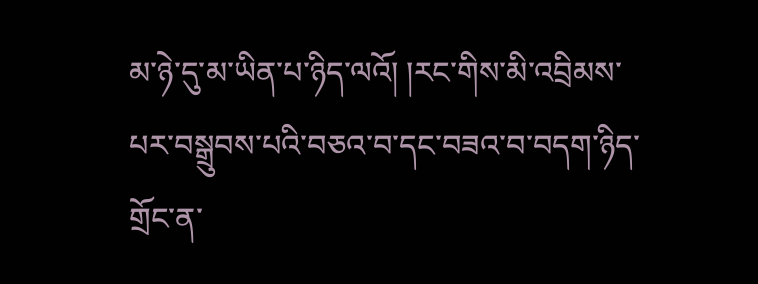མ་ཉེ་དུ་མ་ཡིན་པ་ཉིད་ལའོ། །རང་གིས་མི་འབྲིམས་པར་བསྒྲུབས་པའི་བཅའ་བ་དང་བཟའ་བ་བདག་ཉིད་གྲོང་ན་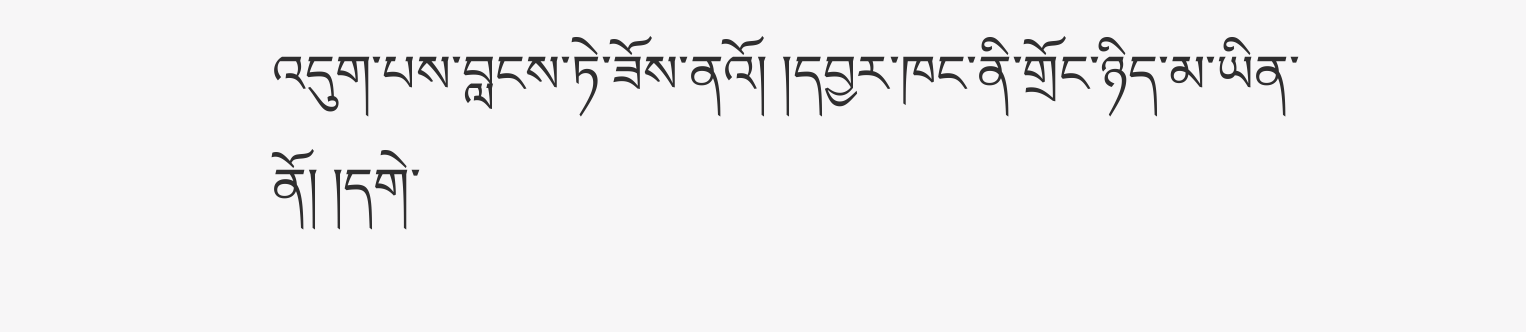འདུག་པས་བླངས་ཏེ་ཟོས་ནའོ། །དབྱར་ཁང་ནི་གྲོང་ཉིད་མ་ཡིན་ནོ། །དགེ་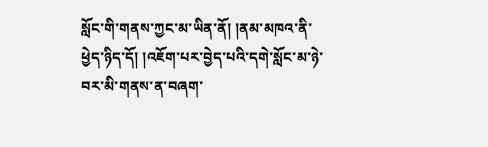སློང་གི་གནས་ཀྱང་མ་ཡིན་ནོ། །ནམ་མཁའ་ནི་ཕྱེད་ཉིད་དོ། །འཇོག་པར་བྱེད་པའི་དགེ་སློང་མ་ཉེ་བར་མི་གནས་ན་བཞག་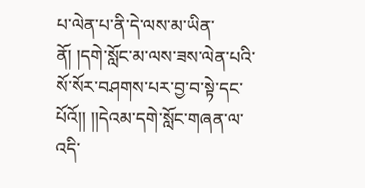པ་ལེན་པ་ནི་དེ་ལས་མ་ཡིན་ནོ། །དགེ་སློང་མ་ལས་ཟས་ལེན་པའི་སོ་སོར་བཤགས་པར་བྱ་བ་སྟེ་དང་པོའོ།། །།དེའམ་དགེ་སློང་གཞན་ལ་འདི་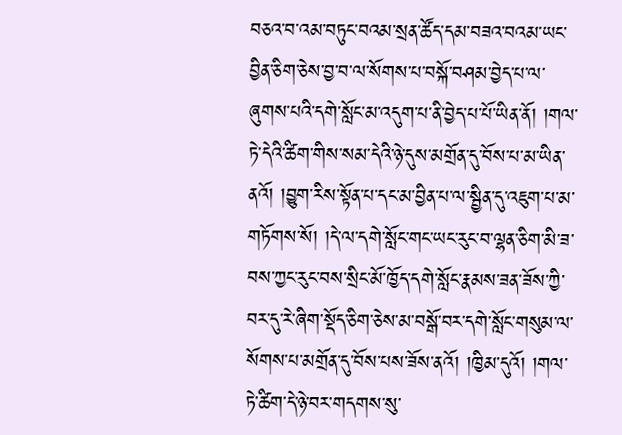བཅའ་བ་འམ་བཏུང་བའམ་སྲན་ཚོད་དམ་བཟའ་བའམ་ཡང་བྱིན་ཅིག་ཅེས་བྱ་བ་ལ་སོགས་པ་བསྐོ་བཤམ་བྱེད་པ་ལ་ཞུགས་པའི་དགེ་སློང་མ་འདུག་པ་ནི་བྱེད་པ་པོ་ཡིན་ནོ། །གལ་ཏེ་དེའི་ཚིག་གིས་སམ་དེའི་ཉེ་དུས་མགྲོན་དུ་བོས་པ་མ་ཡིན་ནའོ། །བྱུག་རིས་སྟོན་པ་དང་མ་བྱིན་པ་ལ་སྦྱིན་དུ་འཇུག་པ་མ་གཏོགས་སོ། །དེ་ལ་དགེ་སློང་གང་ཡང་རུང་བ་ལྷན་ཅིག་མི་ཟ་བས་ཀྱང་རུང་བས་སྲིང་མོ་ཁྱོད་དགེ་སློང་རྣམས་ཟན་ཟོས་ཀྱི་བར་དུ་རེ་ཞིག་སྡོད་ཅིག་ཅེས་མ་བསྒོ་བར་དགེ་སློང་གསུམ་ལ་སོགས་པ་མགྲོན་དུ་བོས་པས་ཟོས་ནའོ། །ཁྱིམ་དུའོ། །གལ་ཏེ་ཚིག་དེ་ཉེ་བར་གདགས་སུ་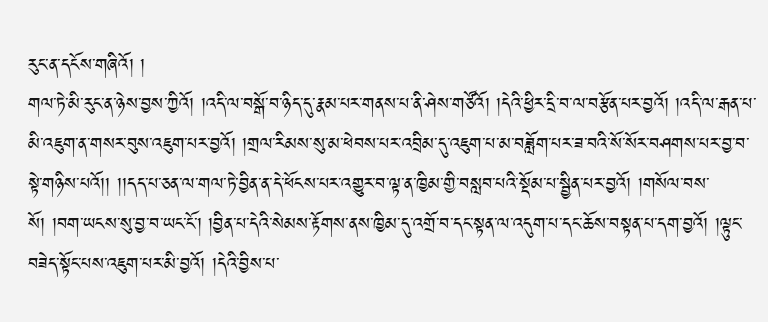རུང་ན་དངོས་གཞིའོ། །
གལ་ཏེ་མི་རུང་ན་ཉེས་བྱས་ཀྱིའོ། །འདི་ལ་བསྒོ་བ་ཉིད་དུ་རྣམ་པར་གནས་པ་ནི་ཤེས་གཙོའོ། །དེའི་ཕྱིར་དྲི་བ་ལ་བརྩོན་པར་བྱའོ། །འདི་ལ་རྒན་པ་མི་འཇུག་ན་གསར་བུས་འཇུག་པར་བྱའོ། །གྲལ་རིམས་སུ་མ་ཕེབས་པར་འབྲིམ་དུ་འཇུག་པ་མ་བཟློག་པར་ཟ་བའི་སོ་སོར་བཤགས་པར་བྱ་བ་སྟེ་གཉིས་པའོ།། །།དད་པ་ཅན་ལ་གལ་ཏེ་བྱིན་ན་དེ་ཕོངས་པར་འགྱུར་བ་ལྟ་ན་ཁྱིམ་གྱི་བསླབ་པའི་སྡོམ་པ་སྦྱིན་པར་བྱའོ། །གསོལ་བས་སོ། །བག་ཡངས་སུ་བྱ་བ་ཡང་ངོ་། །བྱིན་པ་དེའི་སེམས་རྟོགས་ནས་ཁྱིམ་དུ་འགྲོ་བ་དང་སྟན་ལ་འདུག་པ་དང་ཆོས་བསྟན་པ་དག་བྱའོ། །ལྟུང་བཟེད་སྟོང་པས་འཇུག་པར་མི་བྱའོ། །དེའི་བྱིས་པ་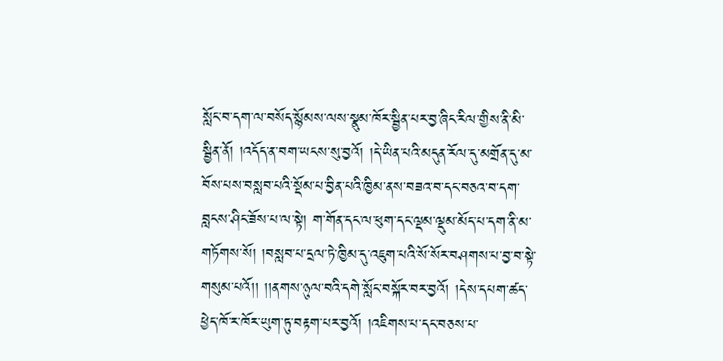སློང་བ་དག་ལ་བསོད་སྙོམས་ལས་སྣུམ་ཁོར་སྦྱིན་པར་བྱ་ཞིང་རིལ་གྱིས་ནི་མི་སྦྱིན་ནོ། །འདོད་ན་བག་ཡངས་སུ་བྱའོ། །དེ་ཡིན་པའི་མདུན་རོལ་དུ་མགྲོན་དུ་མ་བོས་པས་བསླབ་པའི་སྡོམ་པ་བྱིན་པའི་ཁྱིམ་ནས་བཟའ་བ་དང་བཅའ་བ་དག་བླངས་ཤིང་ཟོས་པ་ལ་སྟེ། ག་གོན་དང་ལ་ཕུག་དང་ལྡམ་ལྡུམ་མོད་པ་དག་ནི་མ་གཏོགས་སོ། །བསླབ་པ་དྲལ་ཏེ་ཁྱིམ་དུ་འཇུག་པའི་སོ་སོར་བཤགས་པ་བྱ་བ་སྟེ་གསུམ་པའོ།། །།ནགས་ཉུལ་བའི་དགེ་སློང་བསྐོར་བར་བྱའོ། །དེས་དཔག་ཚད་ཕྱེད་ཁོ་ར་ཁོར་ཡུག་ཏུ་བརྟག་པར་བྱའོ། །འཇིགས་པ་དང་བཅས་པ་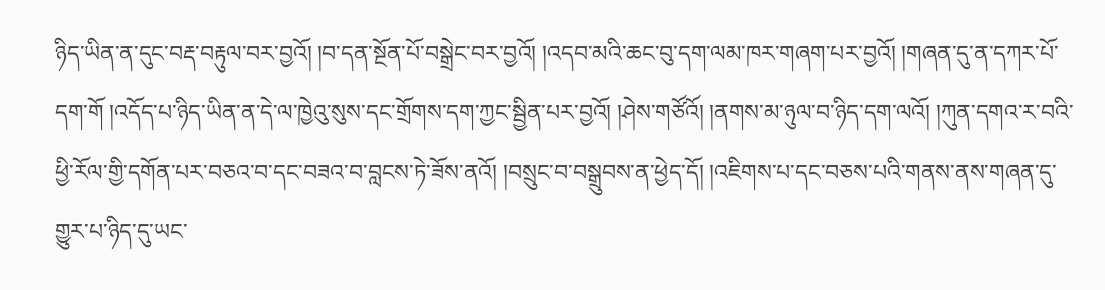ཉིད་ཡིན་ན་དུང་བརྡ་བརྟུལ་བར་བྱའོ། །བ་དན་སྔོན་པོ་བསྒྲེང་བར་བྱའོ། །འདབ་མའི་ཆང་བུ་དག་ལམ་ཁར་གཞག་པར་བྱའོ། །གཞན་དུ་ན་དཀར་པོ་དག་གོ །འདོད་པ་ཉིད་ཡིན་ན་དེ་ལ་ཁྱེའུ་སུས་དང་གྲོགས་དག་ཀྱང་སྦྱིན་པར་བྱའོ། །ཤེས་གཙོའོ། །ནགས་མ་ཉུལ་བ་ཉིད་དག་ལའོ། །ཀུན་དགའ་ར་བའི་ཕྱི་རོལ་གྱི་དགོན་པར་བཅའ་བ་དང་བཟའ་བ་བླངས་ཏེ་ཟོས་ནའོ། །བསྲུང་བ་བསྒྲུབས་ན་ཕྱེད་དོ། །འཇིགས་པ་དང་བཅས་པའི་གནས་ནས་གཞན་དུ་གྱུར་པ་ཉིད་དུ་ཡང་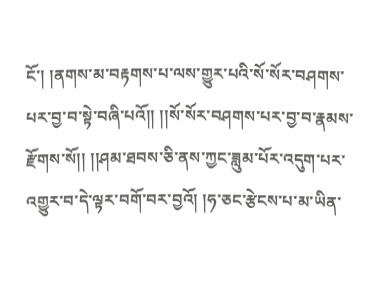ངོ་། །ནགས་མ་བརྟགས་པ་ལས་གྱུར་པའི་སོ་སོར་བཤགས་པར་བྱ་བ་སྟེ་བཞི་པའོ།། །།སོ་སོར་བཤགས་པར་བྱ་བ་རྣམས་རྫོགས་སོ།། །།ཤམ་ཐབས་ཅི་ནས་ཀྱང་ཟླུམ་པོར་འདུག་པར་འགྱུར་བ་དེ་ལྟར་བགོ་བར་བྱའོ། །ཧ་ཅང་རྩེངས་པ་མ་ཡིན་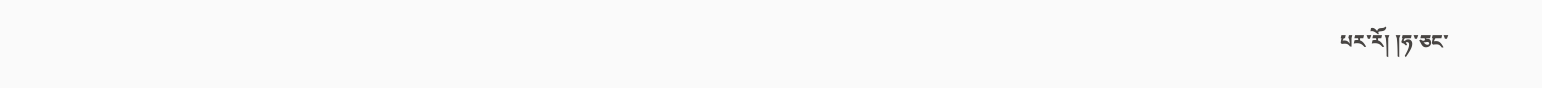པར་རོ། །ཧ་ཅང་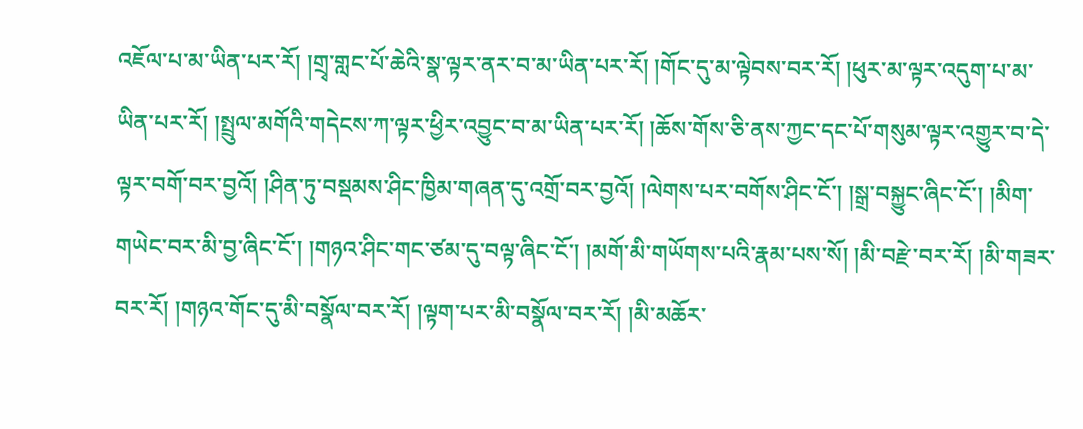འཇོལ་པ་མ་ཡིན་པར་རོ། །གྲྭ་གླང་པོ་ཆེའི་སྣ་ལྟར་ནར་བ་མ་ཡིན་པར་རོ། །གོང་དུ་མ་ལྟེབས་བར་རོ། །ཕུར་མ་ལྟར་འདུག་པ་མ་ཡིན་པར་རོ། །སྤྲུལ་མགོའི་གདེངས་ཀ་ལྟར་ཕྱིར་འབྱུང་བ་མ་ཡིན་པར་རོ། །ཆོས་གོས་ཅི་ནས་ཀྱང་དང་པོ་གསུམ་ལྟར་འགྱུར་བ་དེ་ལྟར་བགོ་བར་བྱའོ། །ཤིན་ཏུ་བསྡམས་ཤིང་ཁྱིམ་གཞན་དུ་འགྲོ་བར་བྱའོ། །ལེགས་པར་བགོས་ཤིང་ངོ་། །སྒྲ་བསྐྱུང་ཞིང་ངོ་། །མིག་གཡེང་བར་མི་བྱ་ཞིང་ངོ་། །གཉའ་ཤིང་གང་ཙམ་དུ་བལྟ་ཞིང་ངོ་། །མགོ་མི་གཡོགས་པའི་རྣམ་པས་སོ། །མི་བརྫེ་བར་རོ། །མི་གཟར་བར་རོ། །གཉའ་གོང་དུ་མི་བསྣོལ་བར་རོ། །ལྟག་པར་མི་བསྣོལ་བར་རོ། །མི་མཆོར་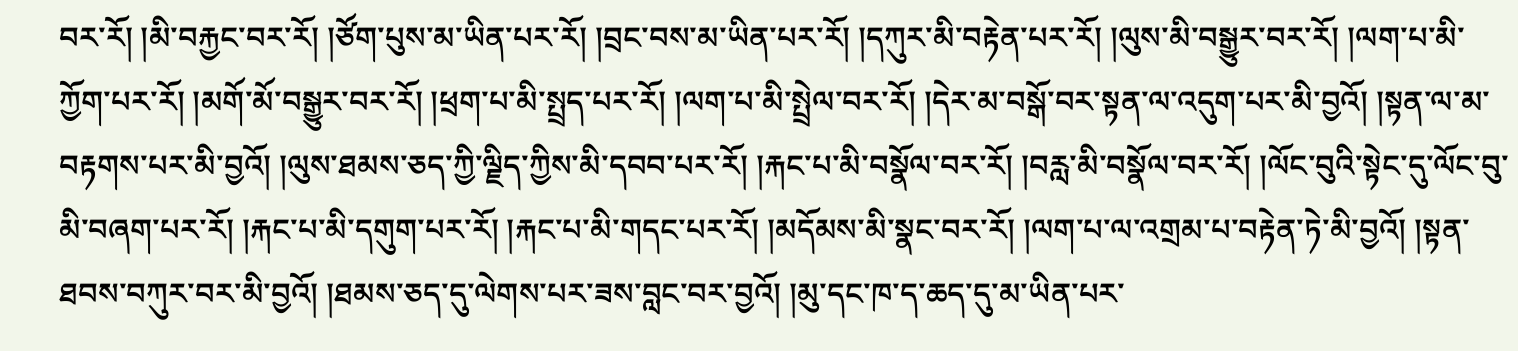བར་རོ། །མི་བརྐྱང་བར་རོ། །ཙོག་པུས་མ་ཡིན་པར་རོ། །བྲང་བས་མ་ཡིན་པར་རོ། །དཀུར་མི་བརྟེན་པར་རོ། །ལུས་མི་བསྒྱུར་བར་རོ། །ལག་པ་མི་ཀྱོག་པར་རོ། །མགོ་མོ་བསྒྱུར་བར་རོ། །ཕྲག་པ་མི་སྤྲད་པར་རོ། །ལག་པ་མི་སྤྲེལ་བར་རོ། །དེར་མ་བསྒོ་བར་སྟན་ལ་འདུག་པར་མི་བྱའོ། །སྟན་ལ་མ་བརྟགས་པར་མི་བྱའོ། །ལུས་ཐམས་ཅད་ཀྱི་ལྗིད་ཀྱིས་མི་དབབ་པར་རོ། །རྐང་པ་མི་བསྣོལ་བར་རོ། །བརླ་མི་བསྣོལ་བར་རོ། །ལོང་བུའི་སྟེང་དུ་ལོང་བུ་མི་བཞག་པར་རོ། །རྐང་པ་མི་དགུག་པར་རོ། །རྐང་པ་མི་གདང་པར་རོ། །མདོམས་མི་སྣང་བར་རོ། །ལག་པ་ལ་འགྲམ་པ་བརྟེན་ཏེ་མི་བྱའོ། །སྟན་ཐབས་བཀུར་བར་མི་བྱའོ། །ཐམས་ཅད་དུ་ལེགས་པར་ཟས་བླང་བར་བྱའོ། །མུ་དང་ཁ་ད་ཆད་དུ་མ་ཡིན་པར་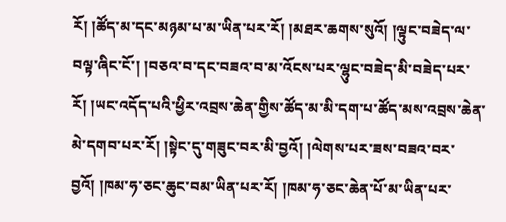རོ། །ཚོད་མ་དང་མཉམ་པ་མ་ཡིན་པར་རོ། །མཐར་ཆགས་སུའོ། །ལྟུང་བཟེད་ལ་བལྟ་ཞིང་ངོ་། །བཅའ་བ་དང་བཟའ་བ་མ་འོངས་པར་ལྷུང་བཟེད་མི་བཟེད་པར་རོ། །ཡང་འདོད་པའི་ཕྱིར་འབྲས་ཆེན་གྱིས་ཚོད་མ་མི་དག་པ་ཚོད་མས་འབྲས་ཆེན་མེ་དགབ་པར་རོ། །སྟེང་དུ་གཟུང་བར་མི་བྱའོ། །ལེགས་པར་ཟས་བཟའ་བར་བྱའོ། །ཁམ་ཧ་ཅང་ཆུང་བམ་ཡིན་པར་རོ། །ཁམ་ཧ་ཅང་ཆེན་པོ་མ་ཡིན་པར་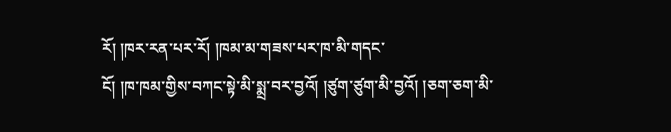རོ། །ཁར་རན་པར་རོ། །ཁམ་མ་གཟས་པར་ཁ་མི་གདང་
ངོ། །ཁ་ཁམ་གྱིས་བཀང་སྟེ་མི་སྨྲ་བར་བྱའོ། །ཙུག་ཙུག་མི་བྱའོ། །ཅག་ཅག་མི་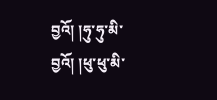བྱའོ། །ཧུ་ཧུ་མི་བྱའོ། །ཕུ་ཕུ་མི་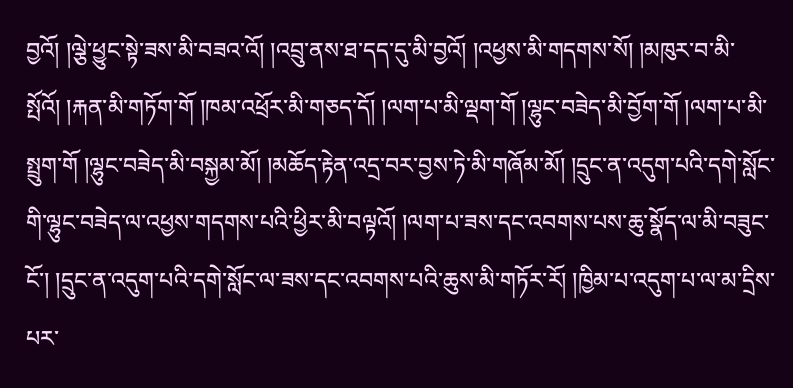བྱའོ། །ལྕེ་ཕྱུང་སྟེ་ཟས་མི་བཟའ་འོ། །འབྲུ་ནས་ཐ་དད་དུ་མི་བྱའོ། །འཕྱས་མི་གདགས་སོ། །མཁུར་བ་མི་སྤོའོ། །རྐན་མི་གཏོག་གོ །ཁམ་འཕྲོར་མི་གཅད་དོ། །ལག་པ་མི་ལྡག་གོ །ལྷུང་བཟེད་མི་བྱོག་གོ །ལག་པ་མི་སྤྲུག་གོ །ལྷུང་བཟེད་མི་བསྐྱམ་མོ། །མཆོད་རྟེན་འདྲ་བར་བྱས་ཏེ་མི་གཞོམ་མོ། །དྲུང་ན་འདུག་པའི་དགེ་སློང་གི་ལྷུང་བཟེད་ལ་འཕྱས་གདགས་པའི་ཕྱིར་མི་བལྟའོ། །ལག་པ་ཟས་དང་འབགས་པས་ཆུ་སྣོད་ལ་མི་བཟུང་ངོ་། །དྲུང་ན་འདུག་པའི་དགེ་སློང་ལ་ཟས་དང་འབགས་པའི་ཆུས་མི་གཏོར་རོ། །ཁྱིམ་པ་འདུག་པ་ལ་མ་དྲིས་པར་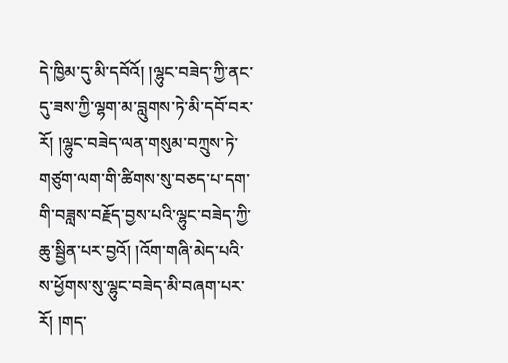དེ་ཁྱིམ་དུ་མི་དབོའོ། །ལྷུང་བཟེད་ཀྱི་ནང་དུ་ཟས་ཀྱི་ལྷག་མ་བླུགས་ཏེ་མི་དབོ་བར་རོ། །ལྷུང་བཟེད་ལན་གསུམ་བཀྲུས་ཏེ་གཙུག་ལག་གི་ཚིགས་སུ་བཅད་པ་དག་གི་བཟླས་བརྗོད་བྱས་པའི་ལྷུང་བཟེད་ཀྱི་ཆུ་སྦྱིན་པར་བྱའོ། །འོག་གཞི་མེད་པའི་ས་ཕྱོགས་སུ་ལྷུང་བཟེད་མི་བཞག་པར་རོ། །གད་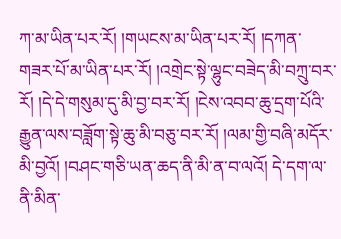ཀ་མ་ཡིན་པར་རོ། །གཡངས་མ་ཡིན་པར་རོ། །དཀན་གཟར་པོ་མ་ཡིན་པར་རོ། །འགྲེང་སྟེ་ལྷུང་བཟེད་མི་བཀྲུ་བར་རོ། །དེ་དེ་གསུམ་དུ་མི་བྱ་བར་རོ། །ངེས་འབབ་ཆུ་དྲག་པོའི་རྒྱུན་ལས་བཟློག་སྟེ་ཆུ་མི་བཅུ་བར་རོ། །ལམ་གྱི་བཞི་མདོར་མི་བྱའོ། །བཤང་གཅི་ཡན་ཆད་ནི་མི་ན་བ་ལའོ། དེ་དག་ལ་ནི་མིན་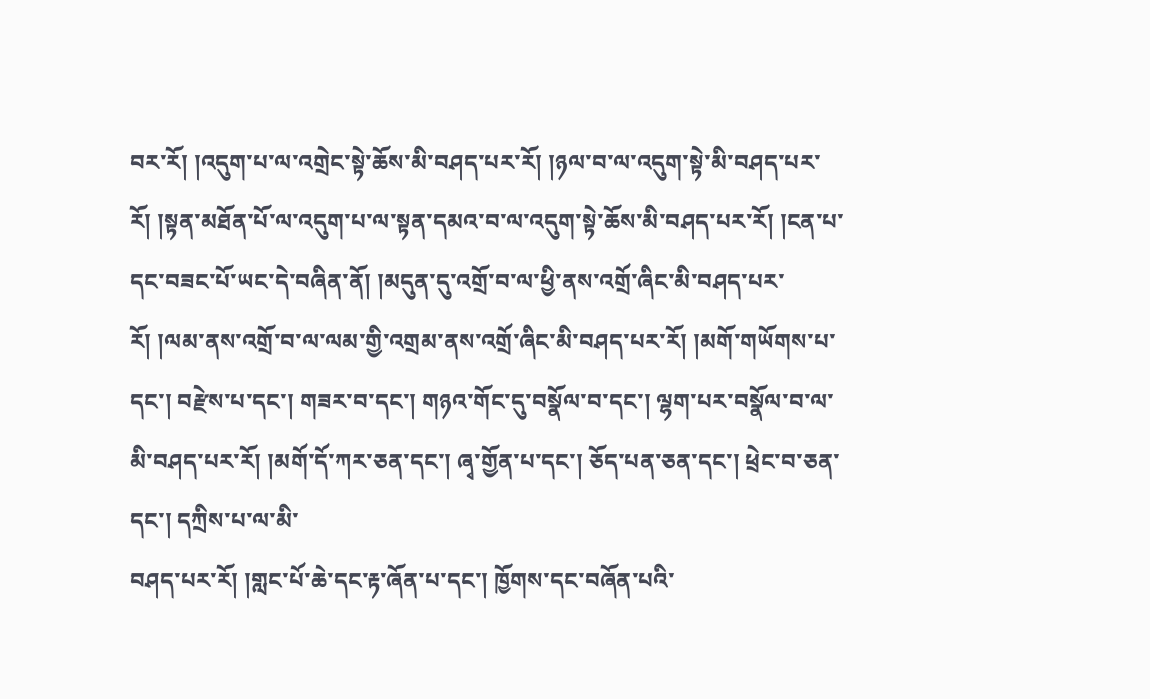བར་རོ། །འདུག་པ་ལ་འགྲེང་སྟེ་ཆོས་མི་བཤད་པར་རོ། །ཉལ་བ་ལ་འདུག་སྟེ་མི་བཤད་པར་རོ། །སྟན་མཐོན་པོ་ལ་འདུག་པ་ལ་སྟན་དམའ་བ་ལ་འདུག་སྟེ་ཆོས་མི་བཤད་པར་རོ། །ངན་པ་དང་བཟང་པོ་ཡང་དེ་བཞིན་ནོ། །མདུན་དུ་འགྲོ་བ་ལ་ཕྱི་ནས་འགྲོ་ཞིང་མི་བཤད་པར་རོ། །ལམ་ནས་འགྲོ་བ་ལ་ལམ་གྱི་འགྲམ་ནས་འགྲོ་ཞིང་མི་བཤད་པར་རོ། །མགོ་གཡོགས་པ་དང་། བརྫེས་པ་དང་། གཟར་བ་དང་། གཉའ་གོང་དུ་བསྣོལ་བ་དང་། ལྷག་པར་བསྣོལ་བ་ལ་མི་བཤད་པར་རོ། །མགོ་དོ་ཀར་ཅན་དང་། ཞྭ་གྱོན་པ་དང་། ཅོད་པན་ཅན་དང་། ཕྲེང་བ་ཅན་དང་། དཀྲིས་པ་ལ་མི་
བཤད་པར་རོ། །གླང་པོ་ཆེ་དང་རྟ་ཞོན་པ་དང་། ཁྱོགས་དང་བཞོན་པའི་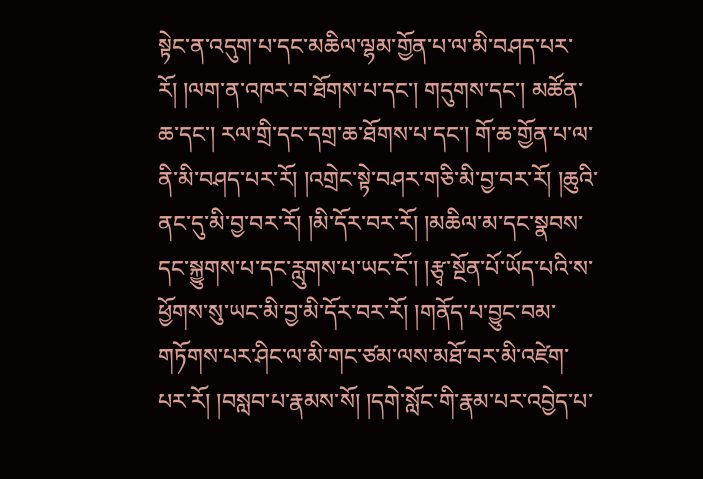སྟེང་ན་འདུག་པ་དང་མཆིལ་ལྷམ་གྱོན་པ་ལ་མི་བཤད་པར་རོ། །ལག་ན་འཁར་བ་ཐོགས་པ་དང་། གདུགས་དང་། མཚོན་ཆ་དང་། རལ་གྲི་དང་དགྲ་ཆ་ཐོགས་པ་དང་། གོ་ཆ་གྱོན་པ་ལ་ནི་མི་བཤད་པར་རོ། །འགྲེང་སྟེ་བཤར་གཅི་མི་བྱ་བར་རོ། །ཆུའི་ནང་དུ་མི་བྱ་བར་རོ། །མི་དོར་བར་རོ། །མཆིལ་མ་དང་སྣབས་དང་སྐྱུགས་པ་དང་རླུགས་པ་ཡང་ངོ་། །རྩྭ་སྔོན་པོ་ཡོད་པའི་ས་ཕྱོགས་སུ་ཡང་མི་བྱ་མི་དོར་བར་རོ། །གནོད་པ་བྱུང་བམ་གཏོགས་པར་ཤིང་ལ་མི་གང་ཙམ་ལས་མཐོ་བར་མི་འཛེག་པར་རོ། །བསླབ་པ་རྣམས་སོ། །དགེ་སློང་གི་རྣམ་པར་འབྱེད་པ་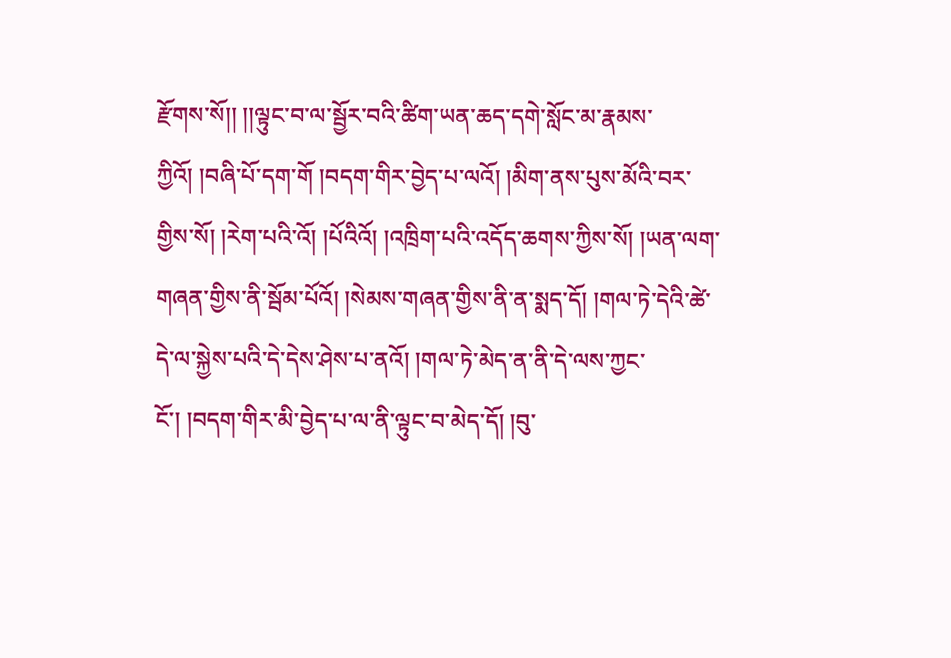རྫོགས་སོ།། །།ལྟུང་བ་ལ་སྦྱོར་བའི་ཚིག་ཡན་ཆད་དགེ་སློང་མ་རྣམས་ཀྱིའོ། །བཞི་པོ་དག་གོ །བདག་གིར་བྱེད་པ་ལའོ། །མིག་ནས་པུས་མོའི་བར་གྱིས་སོ། །རེག་པའི་འོ། །པོའིའོ། །འཁྲིག་པའི་འདོད་ཆགས་ཀྱིས་སོ། །ཡན་ལག་གཞན་གྱིས་ནི་སྦོམ་པོའོ། །སེམས་གཞན་གྱིས་ནི་ན་སྨད་དོ། །གལ་ཏེ་དེའི་ཚེ་དེ་ལ་སྐྱེས་པའི་དེ་དེས་ཤེས་པ་ནའོ། །གལ་ཏེ་མེད་ན་ནི་དེ་ལས་ཀྱང་ངོ་། །བདག་གིར་མི་བྱེད་པ་ལ་ནི་ལྟུང་བ་མེད་དོ། །བུ་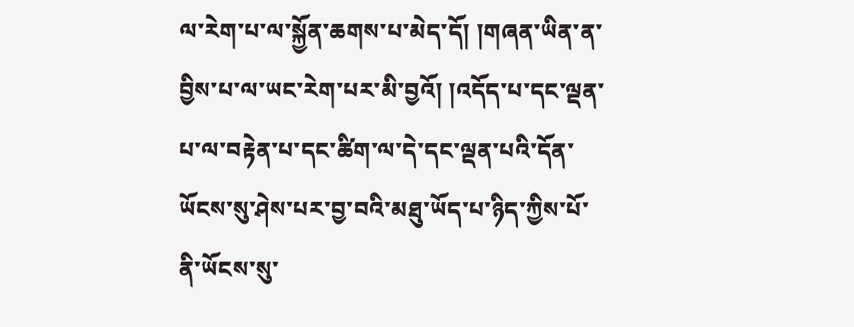ལ་རེག་པ་ལ་སྐྱོན་ཆགས་པ་མེད་དོ། །གཞན་ཡིན་ན་བྱིས་པ་ལ་ཡང་རེག་པར་མི་བྱའོ། །འདོད་པ་དང་ལྡན་པ་ལ་བརྟེན་པ་དང་ཚིག་ལ་དེ་དང་ལྡན་པའི་དོན་ཡོངས་སུ་ཤེས་པར་བྱ་བའི་མཐུ་ཡོད་པ་ཉིད་ཀྱིས་པོ་ནི་ཡོངས་སུ་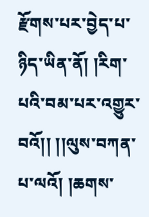རྫོགས་པར་བྱེད་པ་ཉིད་ཡིན་ནོ། །རིག་པའི་བམ་པར་འགྱུར་བའོ།། །།ལུས་བཀན་པ་ལའོ། །ཆགས་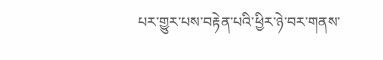པར་གྱུར་པས་བརྟེན་པའི་ཕྱིར་ཉེ་བར་གནས་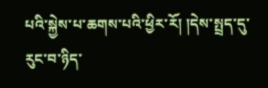པའི་སྐྱེས་པ་ཆགས་པའི་ཕྱིར་རོ། །དེས་སྤྲད་དུ་རུང་བ་ཉིད་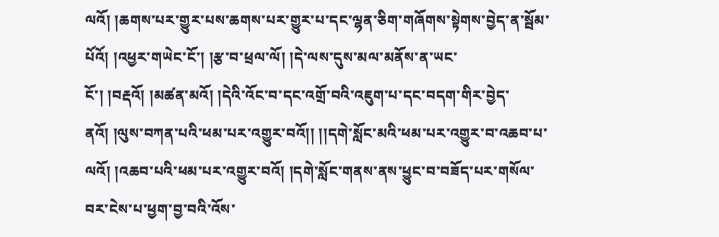ལའོ། །ཆགས་པར་གྱུར་པས་ཆགས་པར་གྱུར་པ་དང་ལྷན་ཅིག་གཞོགས་སྟེགས་བྱེད་ན་སྦོམ་པོའོ། །འཕྱར་གཡེང་ངོ་། །རྩ་བ་ཕྲལ་ལོ། །དེ་ལས་དུས་མལ་མནོས་ན་ཡང་ངོ་། །བརྡའོ། །མཚན་མའོ། །དེའི་འོང་བ་དང་འགྲོ་བའི་འཇུག་པ་དང་བདག་གིར་བྱེད་ནའོ། །ལུས་བཀན་པའི་ཕམ་པར་འགྱུར་བའོ།། །།དགེ་སློང་མའི་ཕམ་པར་འགྱུར་བ་འཆབ་པ་
ལའོ། །འཆབ་པའི་ཕམ་པར་འགྱུར་བའོ། །དགེ་སློང་གནས་ནས་ཕྱུང་བ་བཟོད་པར་གསོལ་བར་ངེས་པ་ཕྱག་བྱ་བའི་འོས་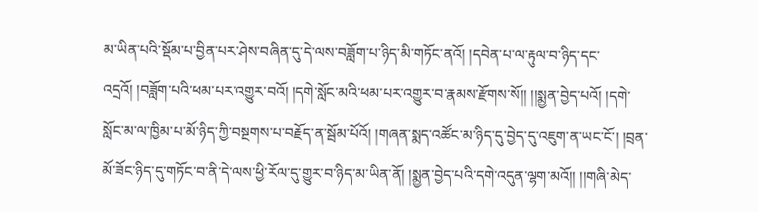མ་ཡིན་པའི་སྡོམ་པ་བྱིན་པར་ཤེས་བཞིན་དུ་དེ་ལས་བཟློག་པ་ཉིད་མི་གཏོང་ནའོ། །དབེན་པ་ལ་རྟུལ་བ་ཉིད་དང་འདྲའོ། །བཟློག་པའི་ཕམ་པར་འགྱུར་བའོ། །དགེ་སློང་མའི་ཕམ་པར་འགྱུར་བ་རྣམས་རྫོགས་སོ།། །།སྨྱན་བྱེད་པའོ། །དགེ་སློང་མ་ལ་ཁྱིམ་པ་མོ་ཉིད་ཀྱི་བསྔགས་པ་བརྗོད་ན་སྦོམ་པོའོ། །གཞན་སྨད་འཚོང་མ་ཉིད་དུ་བྱེད་དུ་འཇུག་ན་ཡང་ངོ་། །བྲན་མོ་ཟོང་ཉིད་དུ་གཏོང་བ་ནི་དེ་ལས་ཕྱི་རོལ་དུ་གྱུར་བ་ཉིད་མ་ཡིན་ནོ། །སྨྱན་བྱེད་པའི་དགེ་འདུན་ལྷག་མའོ།། །།གཞི་མེད་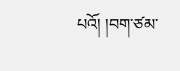པའོ། །བག་ཙམ་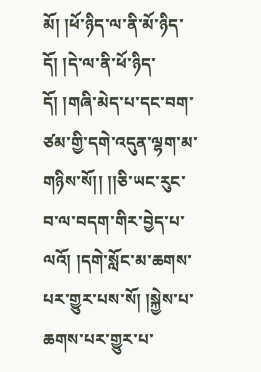མོ། །ཕོ་ཉིད་ལ་ནི་མོ་ཉིད་དོ། །དེ་ལ་ནི་ཕོ་ཉིད་དོ། །གཞི་མེད་པ་དང་བག་ཙམ་གྱི་དགེ་འདུན་ལྷག་མ་གཉིས་སོ།། །།ཅི་ཡང་རུང་བ་ལ་བདག་གིར་བྱེད་པ་ལའོ། །དགེ་སློང་མ་ཆགས་པར་གྱུར་པས་སོ། །སྐྱེས་པ་ཆགས་པར་གྱུར་པ་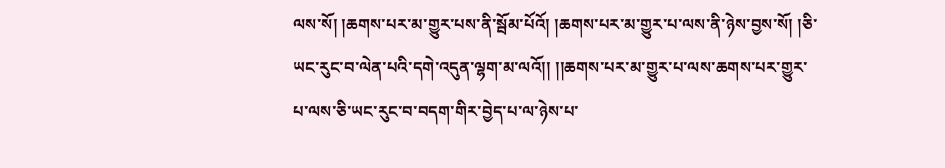ལས་སོ། །ཆགས་པར་མ་གྱུར་པས་ནི་སྦོམ་པོའོ། །ཆགས་པར་མ་གྱུར་པ་ལས་ནི་ཉེས་བྱས་སོ། །ཅི་ཡང་རུང་བ་ལེན་པའི་དགེ་འདུན་ལྷག་མ་ལའོ།། །།ཆགས་པར་མ་གྱུར་པ་ལས་ཆགས་པར་གྱུར་པ་ལས་ཅི་ཡང་རུང་བ་བདག་གིར་བྱེད་པ་ལ་ཉེས་པ་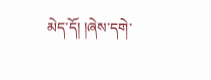མེད་དོ། །ཞེས་དགེ་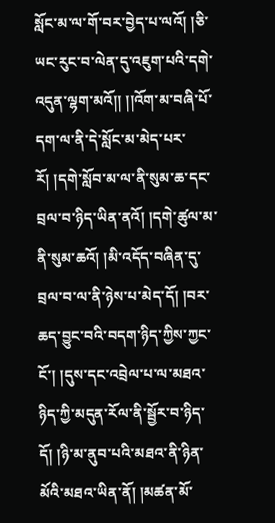སློང་མ་ལ་གོ་བར་བྱེད་པ་ལའོ། །ཅི་ཡང་རུང་བ་ལེན་དུ་འཇུག་པའི་དགེ་འདུན་ལྷག་མའོ།། །།འོག་མ་བཞི་པོ་དག་ལ་ནི་དེ་སློང་མ་མེད་པར་རོ། །དགེ་སློབ་མ་ལ་ནི་སུམ་ཆ་དང་བྲལ་བ་ཉིད་ཡིན་ནའོ། །དགེ་ཚུལ་མ་ནི་སུམ་ཆའོ། །མི་འདོད་བཞིན་དུ་བྲལ་བ་ལ་ནི་ཉེས་པ་མེད་དོ། །བར་ཆད་བྱུང་བའི་བདག་ཉིད་ཀྱིས་ཀྱང་ངོ་། །དུས་དང་འབྲེལ་པ་ལ་མཐའ་ཉིད་ཀྱི་མདུན་རོལ་ནི་སྦྱོར་བ་ཉིད་དོ། །ཉི་མ་ནུབ་པའི་མཐའ་ནི་ཉིན་མོའི་མཐའ་ཡིན་ནོ། །མཚན་མོ་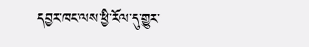དབྱར་ཁང་ལས་ཕྱི་རོལ་དུ་གྱུར་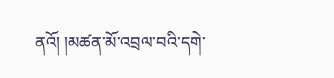ནའོ། །མཚན་མོ་འབྲལ་བའི་དགེ་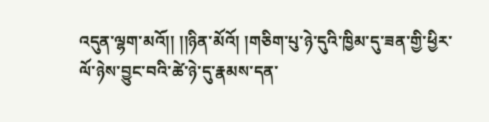འདུན་ལྷག་མའོ།། །།ཉིན་མོའོ། །གཅིག་པུ་ཉེ་དུའི་ཁྱིམ་དུ་ཟན་གྱི་ཕྱིར་ལོ་ཉེས་བྱུང་བའི་ཚེ་ཉེ་དུ་རྣམས་དན་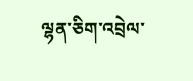ལྷན་ཅིག་འབྲེལ་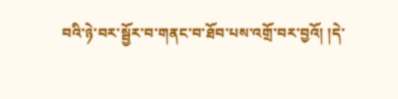བའི་ཉེ་བར་སྦྱོར་བ་གནང་བ་ཐོབ་པས་འགྲོ་བར་བྱའོ། །དེ་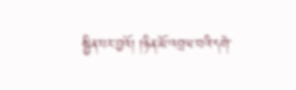སྦྱིན་པར་བྱའོ། །ཉིན་མོ་འབྲལ་བའི་དགེ་